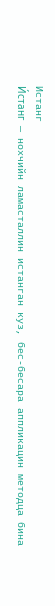Истанг
И́станг — нохчийн ламасталлин истанган куз, бес-бесара аппликацин методца бина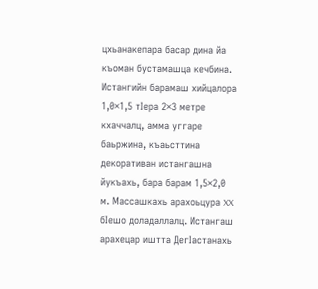цхьанакепара басар дина йа къоман бустамашца кечбина. Истангийн барамаш хийцалора 1,0×1,5 тӀера 2×3 метре кхаччалц, амма уггаре баьржина, къаьсттина декоративан истангашна йукъахь, бара барам 1,5×2,0 м. Массашкахь арахоьцура XX бӀешо доладаллалц. Истангаш арахецар иштта ДегӀастанахь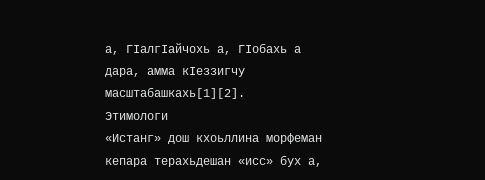а, ГӀалгӀайчохь а, ГӀобахь а дара, амма кӀеззигчу масштабашкахь[1][2].
Этимологи
«Истанг» дош кхоьллина морфеман кепара терахьдешан «исс» бух а,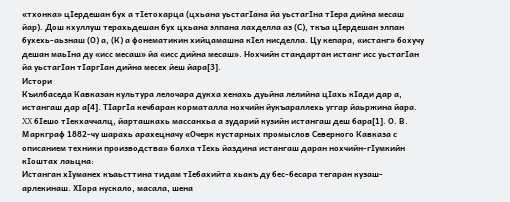«тхонка» цӀердешан бух а тӀетохарца (цхьана уьстагӀана йа уьстагӀна тӀера дийна месаш йар). Дош кхуллуш терахьдешан бух цхьана элпана лахделла аз (С), ткъа цӀердешан элпан бухехь-аьзнаш (О) а, (К) а фонематикин хийцамашна кӀел нисделла. Цу кепара, «истанг» бохучу дешан маьӀна ду «исс месаш» йа «исс дийна месаш». Нохчийн стандартан истанг исс уьстагӀан йа уьстагӀан тӀаргӀан дийна месех йеш йара[3].
Истори
Къилбаседа Кавказан культура лелочара дукха хенахь дуьйна лелийна цӀахь кӀади дар а, истангаш дар а[4]. ТӀаргӀа кечбаран корматалла нохчийн йукъараллехь уггар йаьржина йара. XX бӀешо тӀекхаччалц, йарташкахь массанхьа а зударий кузийн истангаш деш бара[1]. О. В. Маркграф 1882-чу шарахь арахецначу «Очерк кустарных промыслов Северного Кавказа с описанием техники производства» балха тӀехь йаздина истангаш даран нохчийн-гӀумкийн кӀоштах лаьцна:
Истанган хӀуманех къаьсттина тидам тӀебахийта хьакъ ду бес-бесара тегаран кузаш-арлекинаш. ХӀора нускало, масала, шена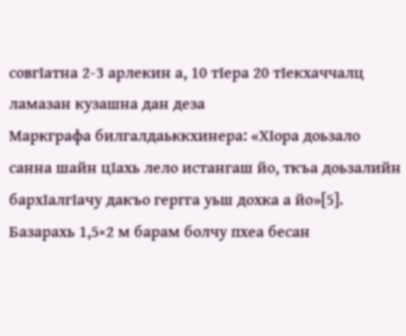совгӀатна 2-3 арлекин а, 10 тӀера 20 тӀекхаччалц ламазан кузашна дан деза
Маркграфа билгалдаьккхинера: «ХӀора доьзало санна шайн цӀахь лело истангаш йо, ткъа доьзалийн бархӀалгӀачу дакъо гергга уьш дохка а йо»[5]. Базарахь 1,5×2 м барам болчу пхеа бесан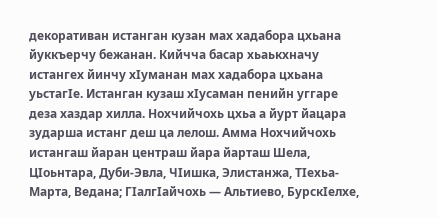декоративан истанган кузан мах хадабора цхьана йуккъерчу бежанан. Кийчча басар хьаькхначу истангех йинчу хӀуманан мах хадабора цхьана уьстагӀе. Истанган кузаш хӀусаман пенийн уггаре деза хаздар хилла. Нохчийчохь цхьа а йурт йацара зударша истанг деш ца лелош. Амма Нохчийчохь истангаш йаран центраш йара йарташ Шела, ЦӀоьнтара, Дуби-Эвла, ЧӀишка, Элистанжа, ТӀехьа-Марта, Ведана; ГӀалгӀайчохь — Альтиево, БурскӀелхе,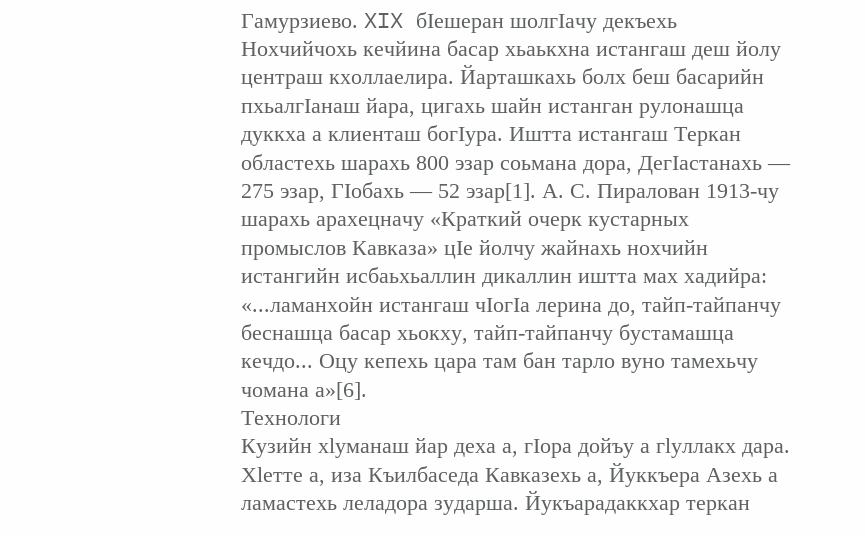Гамурзиево. XIX бӀешеран шолгӀачу декъехь Нохчийчохь кечйина басар хьаькхна истангаш деш йолу центраш кхоллаелира. Йарташкахь болх беш басарийн пхьалгӀанаш йара, цигахь шайн истанган рулонашца дуккха а клиенташ богӀура. Иштта истангаш Теркан областехь шарахь 800 эзар соьмана дора, ДегӀастанахь — 275 эзар, ГӀобахь — 52 эзар[1]. А. С. Пиралован 1913-чу шарахь арахецначу «Краткий очерк кустарных промыслов Кавказа» цӀе йолчу жайнахь нохчийн истангийн исбаьхьаллин дикаллин иштта мах хадийра: «...ламанхойн истангаш чӀогӀа лерина до, тайп-тайпанчу беснашца басар хьокху, тайп-тайпанчу бустамашца кечдо... Оцу кепехь цара там бан тарло вуно тамехьчу чомана а»[6].
Технологи
Кузийн хӏуманаш йар деха а, гӀора дойъу а гӏуллакх дара. Хӏетте а, иза Къилбаседа Кавказехь а, Йуккъера Азехь а ламастехь леладора зударша. Йукъарадаккхар теркан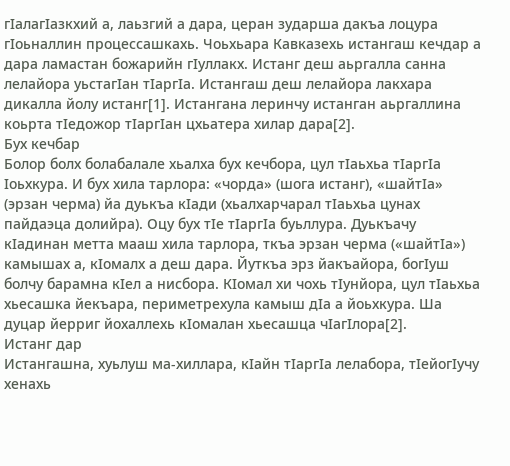гӏалагӏазкхий а, лаьзгий а дара, церан зударша дакъа лоцура гӏоьналлин процессашкахь. Чоьхьара Кавказехь истангаш кечдар а дара ламастан божарийн гӏуллакх. Истанг деш аьргалла санна лелайора уьстагӏан тӏаргӏа. Истангаш деш лелайора лакхара дикалла йолу истанг[1]. Истангана леринчу истанган аьргаллина коьрта тӏедожор тӏаргӏан цхьатера хилар дара[2].
Бух кечбар
Болор болх болабалале хьалха бух кечбора, цул тӀаьхьа тӀаргӀа Ӏоьхкура. И бух хила тарлора: «чорда» (шога истанг), «шайтӀа» (эрзан черма) йа дуькъа кӀади (хьалхарчарал тӀаьхьа цунах пайдаэца долийра). Оцу бух тӀе тӀаргӀа буьллура. Дуькъачу кӀадинан метта мааш хила тарлора, ткъа эрзан черма («шайтӀа») камышах а, кӀомалх а деш дара. Йуткъа эрз йакъайора, богӀуш болчу барамна кӀел а нисбора. КӀомал хи чохь тӀунйора, цул тӀаьхьа хьесашка йекъара, периметрехула камыш дӀа а йоьхкура. Ша дуцар йерриг йохаллехь кӀомалан хьесашца чӀагӀлора[2].
Истанг дар
Истангашна, хуьлуш ма-хиллара, кӀайн тӀаргӀа лелабора, тӀейогӀучу хенахь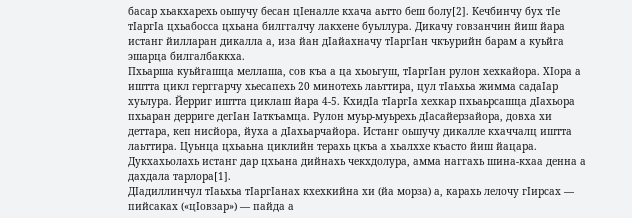басар хьакхарехь оьшучу бесан цӀеналле кхача аьтто беш болу[2]. Кечбинчу бух тӀе тӀаргӀа цхьабосса цхьана билггалчу лакхене буьллура. Дикачу говзанчин йиш йара истанг йилларан дикалла а, иза йан дӀайахначу тӀаргӀан чкъурийн барам а куьйга эшарца билгалбаккха.
Пхьарша куьйгашца меллаша, сов къа а ца хьоьгуш, тӀаргӀан рулон хехкайора. ХӀора а иштта цикл герггарчу хьесапехь 20 минотехь лаьттира, цул тӀаьхьа жимма садаӀар хуьлура. Йерриг иштта циклаш йара 4-5. КхидӀа тӀаргӀа хехкар пхьаьрсашца дӀахьора пхьаран дерриге дегӀан Ӏаткъамца. Рулон муьр-муьрехь дӀасайерзайора, довха хи деттара, кеп нисйора, йуха а дӀахьарчайора. Истанг оьшучу дикалле кхаччалц иштта лаьттира. Цуьнца цхьаьна циклийн терахь цкъа а хьалххе къасто йиш йацара. Дукхахьолахь истанг дар цхьана дийнахь чекхдолура, амма наггахь шина-кхаа денна а дахдала тарлора[1].
ДӀадиллинчул тӀаьхьа тӀаргӀанах кхехкийна хи (йа морза) а, карахь лелочу гӀирсах — пийсаках («цӀовзар») — пайда а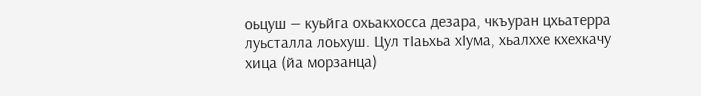оьцуш — куьйга охьакхосса дезара, чкъуран цхьатерра луьсталла лоьхуш. Цул тӀаьхьа хӀума, хьалххе кхехкачу хица (йа морзанца)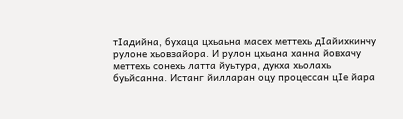тӀадийна, бухаца цхьаьна масех меттехь дӀайихкинчу рулоне хьовзайора. И рулон цхьана ханна йовхачу меттехь сонехь латта йуьтура, дукха хьолахь буьйсанна. Истанг йилларан оцу процессан цӀе йара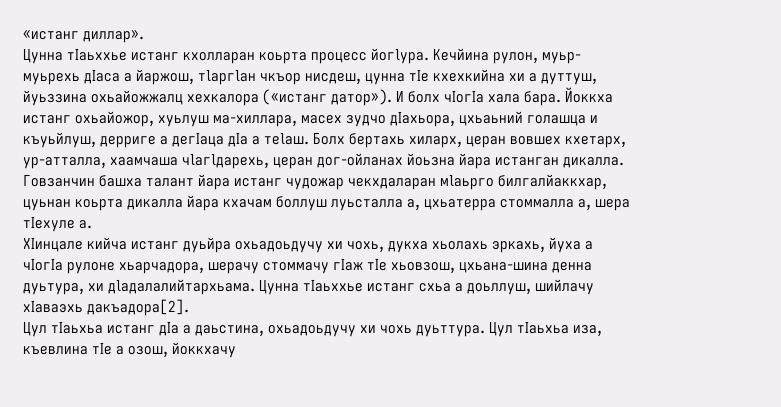«истанг диллар».
Цунна тӀаьххье истанг кхолларан коьрта процесс йогӏура. Кечйина рулон, муьр-муьрехь дӀаса а йаржош, тӏаргӏан чкъор нисдеш, цунна тӀе кхехкийна хи а дуттуш, йуьззина охьайожжалц хехкалора («истанг датор»). И болх чӀогӀа хала бара. Йоккха истанг охьайожор, хуьлуш ма-хиллара, масех зудчо дӀахьора, цхьаьний голашца и къуьйлуш, дерриге а дегӀаца дӀа а теӏаш. Болх бертахь хиларх, церан вовшех кхетарх, ур-атталла, хаамчаша чӏагӏдарехь, церан дог-ойланах йоьзна йара истанган дикалла. Говзанчин башха талант йара истанг чудожар чекхдаларан мӏаьрго билгалйаккхар, цуьнан коьрта дикалла йара кхачам боллуш луьсталла а, цхьатерра стоммалла а, шера тӀехуле а.
ХӀинцале кийча истанг дуьйра охьадоьдучу хи чохь, дукха хьолахь эркахь, йуха а чӀогӀа рулоне хьарчадора, шерачу стоммачу гӀаж тӀе хьовзош, цхьана-шина денна дуьтура, хи дӏадалалийтархьама. Цунна тӀаьххье истанг схьа а доьллуш, шийлачу хӀаваэхь дакъадора[2].
Цул тӀаьхьа истанг дӀа а даьстина, охьадоьдучу хи чохь дуьттура. Цул тӀаьхьа иза, къевлина тӀе а озош, йоккхачу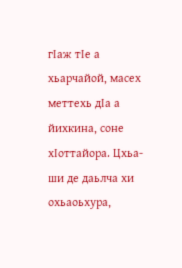гӀаж тӀе а хьарчайой, масех меттехь дӀа а йихкина, соне хӀоттайора. Цхьа-ши де даьлча хи охьаоьхура,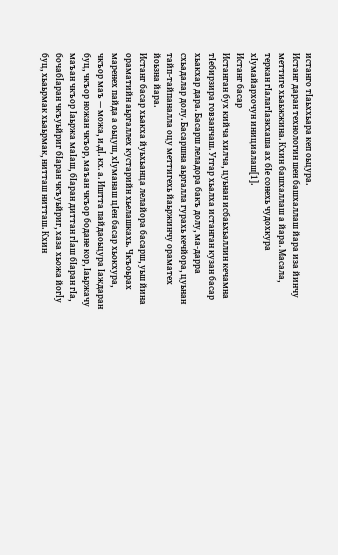истанго тӀаьххьара кеп оьцура.
Истанг даран технологин шен башхаллаш йара иза йинчу меттиге хьаьжжина. Кхин башхаллаш а йара. Масала, теркан гӀалагӀазкхаша ах бӀе сонехь чудохкура хӀумайархочун инициалаш[1].
Истанг басар
Истанган бух кийча хилча, цуьнан исбаьхьаллин кечамна тӀебирзира говзанчаш. Уггар хьалха истанган кузан басар хьакхар дара. Басарш леладора бакъ долу, ма-дарра схьадалар долу. Басаршна аьргалла гурахь кечйора, цуьнан тайп-тайпаналла оцу меттигехь йаьржинчу ораматех йоьзна йара.
Истанг басар хьакха йуьхьанца лелайора басарш, уьш йина ораматийн аьргаллех кустарийн хьелашкахь. Чкъоьрах маренех пайда а оьцуш, хӀуманаш цӀен басар хьокхура, чкъор маъ — можа, и.дӏ. кх. а. Иштта пайдаоьцура Ӏаждаран буц, чкъор ножан чкъор, маъан чкъор бодане кор, Ӏаьржачу маъан чкъор Ӏаьржа маӀаш, бӀаран диттан гӏаш бӀаран гӀа, бочабӏаран чкъуьйриг бӀаран чкъуьйриг, хаза хьожа йогӏу буц, хьаьрмак хьаьрмак, нитташ нитташ. Кхин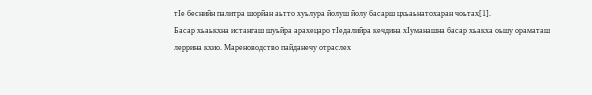тӀе беснийн палитра шорйан аьтто хуьлура йолуш йолу басарш цхьаьнатохаран чоьтах[1].
Басар хьаькхна истангаш шуьйра арахецаро тӀедалийра кечдина хӀуманашна басар хьакха оьшу ораматаш леррина кхио. Мареноводство пайданечу отраслех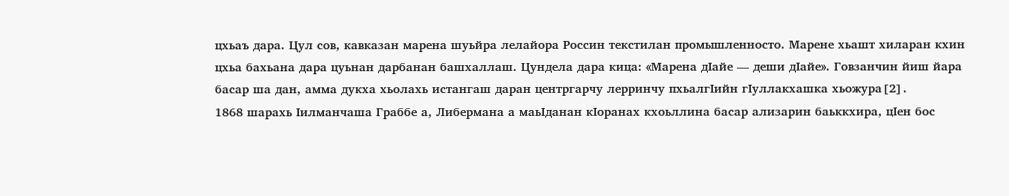цхьаъ дара. Цул сов, кавказан марена шуьйра лелайора Россин текстилан промышленносто. Марене хьашт хиларан кхин цхьа бахьана дара цуьнан дарбанан башхаллаш. Цундела дара кица: «Марена дӀайе — деши дӀайе». Говзанчин йиш йара басар ша дан, амма дукха хьолахь истангаш даран центргарчу лерринчу пхьалгӀийн гӀуллакхашка хьожура[2].
1868 шарахь Ӏилманчаша Граббе а, Либермана а маьӀданан кӀоранах кхоьллина басар ализарин баьккхира, цӀен бос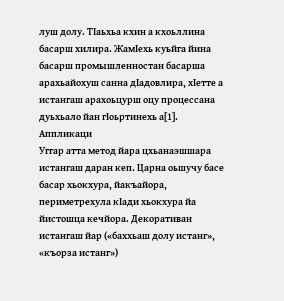луш долу. ТӀаьхьа кхин а кхоьллина басарш хилира. ЖамӀехь куьйга йина басарш промышленностан басарша арахьайохуш санна дӀадовлира, хӀетте а истангаш арахоьцурш оцу процессана дуьхьало йан гӀоьртинехь а[1].
Аппликаци
Уггар атта метод йара цхьанаэшшара истангаш даран кеп. Царна оьшучу басе басар хьокхура, йакъайора, периметрехула кӀади хьокхура йа йистошца кечйора. Декоративан истангаш йар («баххьаш долу истанг», «къорза истанг»)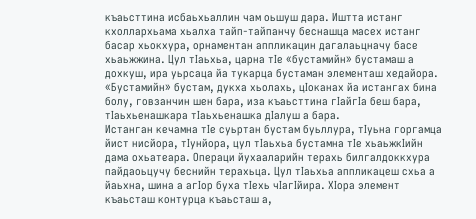къаьсттина исбаьхьаллин чам оьшуш дара. Иштта истанг кхоллархьама хьалха тайп-тайпанчу беснашца масех истанг басар хьокхура, орнаментан аппликацин дагалаьцначу басе хьаьжжина. Цул тӀаьхьа, царна тӀе «бустамийн» бустамаш а дохкуш, ира уьрсаца йа тукарца бустаман элементаш хедайора. «Бустамийн» бустам, дукха хьолахь, цӀоканах йа истангах бина болу, говзанчин шен бара, иза къаьсттина гӀайгӀа беш бара, тӀаьхьенашкара тӀаьхьенашка дӀалуш а бара.
Истанган кечамна тӀе суьртан бустам буьллура, тӀуьна горгамца йист нисйора, тӀунйора, цул тӀаьхьа бустамна тӀе хьаьжкӀийн дама охьатеара. Операци йухааларийн терахь билгалдоккхура пайдаоьцучу беснийн терахьца. Цул тӀаьхьа аппликацеш схьа а йаьхна, шина а агӀор буха тӀехь чӀагӀйира. ХӀора элемент къаьсташ контурца къаьсташ а,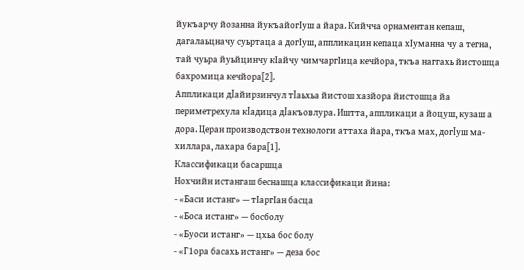йукъарчу йозанна йукъайогӀуш а йара. Кийчча орнаментан кепаш, дагалаьцначу суьртаца а догӀуш, аппликацин кепаца хӀуманна чу а тегна, тай чуьра йуьйцинчу кӀайчу чимчаргӀица кечйора, ткъа наггахь йистошца бахромица кечйора[2].
Аппликаци дӏайирзинчул тӏаьхьа йистош хазйора йистошца йа периметрехула кӏадица дӏакъовлура. Иштта, аппликаци а йоцуш, кузаш а дора. Церан производствон технологи аттаха йара, ткъа мах, догӏуш ма-хиллара, лахара бара[1].
Классификаци басаршца
Нохчийн истангаш беснашца классификаци йина:
- «Баси истанг» — тӀаргӀан басца
- «Боса истанг» — босболу
- «Буоси истанг» — цхьа бос болу
- «Г1ора басахь истанг» — деза бос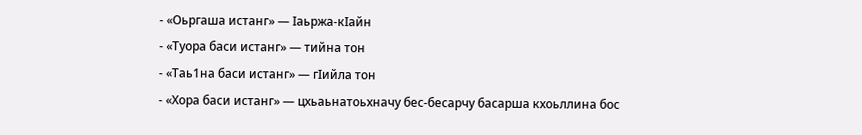- «Оьргаша истанг» — Ӏаьржа-кӀайн
- «Туора баси истанг» — тийна тон
- «Таь1на баси истанг» — гӀийла тон
- «Хора баси истанг» — цхьаьнатоьхначу бес-бесарчу басарша кхоьллина бос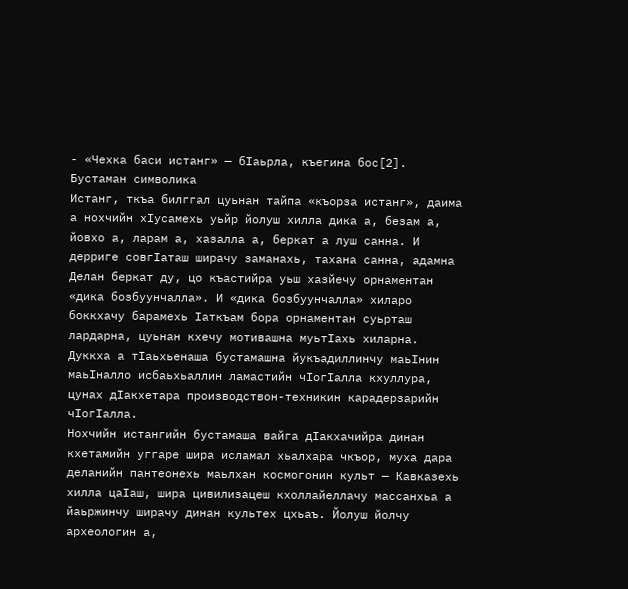- «Чехка баси истанг» — бӀаьрла, къегина бос[2].
Бустаман символика
Истанг, ткъа билггал цуьнан тайпа «къорза истанг», даима а нохчийн хӀусамехь уьйр йолуш хилла дика а, безам а, йовхо а, ларам а, хазалла а, беркат а луш санна. И дерриге совгӀаташ ширачу заманахь, тахана санна, адамна Делан беркат ду, цо къастийра уьш хазйечу орнаментан «дика бозбуунчалла». И «дика бозбуунчалла» хиларо боккхачу барамехь Ӏаткъам бора орнаментан суьрташ лардарна, цуьнан кхечу мотивашна муьтӀахь хиларна. Дуккха а тӀаьхьенаша бустамашна йукъадиллинчу маьӀнин маьӀналло исбаьхьаллин ламастийн чӀогӀалла кхуллура, цунах дӀакхетара производствон-техникин карадерзарийн чӀогӀалла.
Нохчийн истангийн бустамаша вайга дӀакхачийра динан кхетамийн уггаре шира исламал хьалхара чкъор, муха дара деланийн пантеонехь маьлхан космогонин культ — Кавказехь хилла цаӀаш, шира цивилизацеш кхоллайеллачу массанхьа а йаьржинчу ширачу динан культех цхьаъ. Йолуш йолчу археологин а,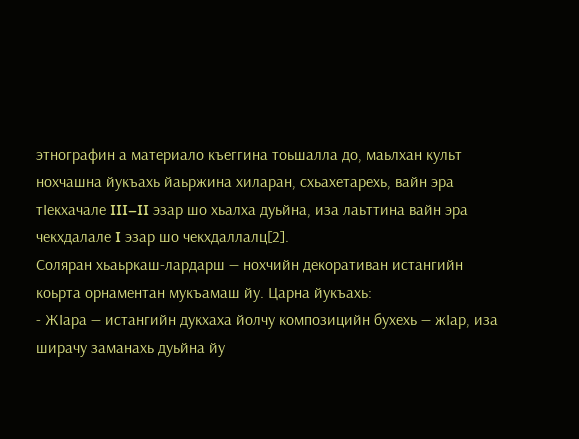этнографин а материало къеггина тоьшалла до, маьлхан культ нохчашна йукъахь йаьржина хиларан, схьахетарехь, вайн эра тӀекхачале III–II эзар шо хьалха дуьйна, иза лаьттина вайн эра чекхдалале I эзар шо чекхдаллалц[2].
Соляран хьаьркаш-лардарш — нохчийн декоративан истангийн коьрта орнаментан мукъамаш йу. Царна йукъахь:
- ЖӀара — истангийн дукхаха йолчу композицийн бухехь — жӀар, иза ширачу заманахь дуьйна йу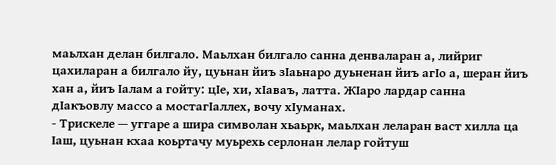маьлхан делан билгало. Маьлхан билгало санна денваларан а, лийриг цахиларан а билгало йу, цуьнан йиъ зӀаьнаро дуьненан йиъ агӀо а, шеран йиъ хан а, йиъ Ӏалам а гойту: цӀе, хи, хӀаваъ, латта. ЖӀаро лардар санна дӀакъовлу массо а мостагӀаллех, вочу хӀуманах.
- Трискеле — уггаре а шира символан хьаьрк, маьлхан леларан васт хилла ца Ӏаш, цуьнан кхаа коьртачу муьрехь серлонан лелар гойтуш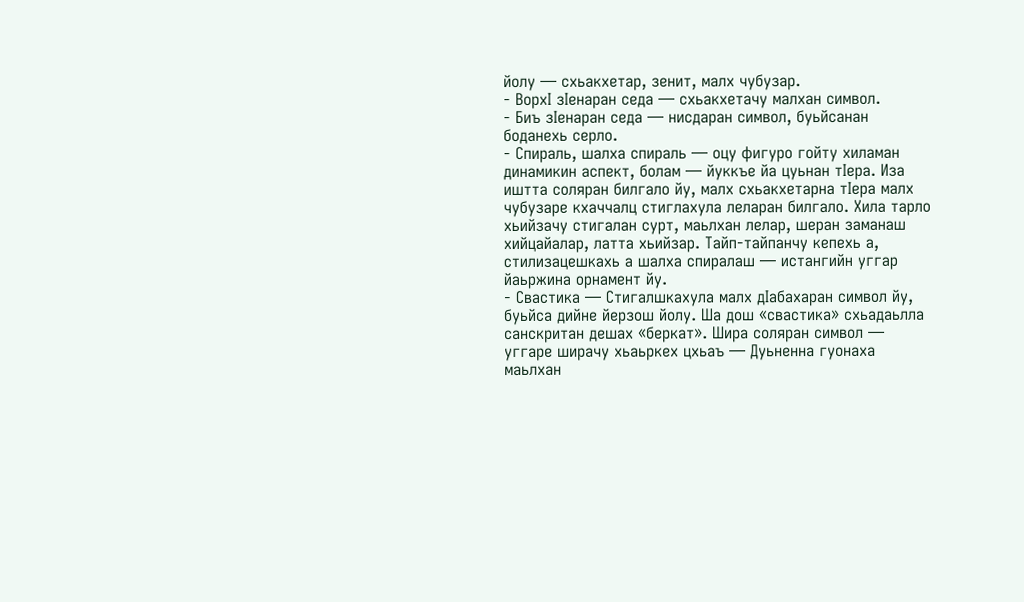йолу — схьакхетар, зенит, малх чубузар.
- ВорхӀ зӀенаран седа — схьакхетачу малхан символ.
- Биъ зӀенаран седа — нисдаран символ, буьйсанан боданехь серло.
- Спираль, шалха спираль — оцу фигуро гойту хиламан динамикин аспект, болам — йуккъе йа цуьнан тӀера. Иза иштта соляран билгало йу, малх схьакхетарна тӀера малх чубузаре кхаччалц стиглахула леларан билгало. Хила тарло хьийзачу стигалан сурт, маьлхан лелар, шеран заманаш хийцайалар, латта хьийзар. Тайп-тайпанчу кепехь а, стилизацешкахь а шалха спиралаш — истангийн уггар йаьржина орнамент йу.
- Свастика — Стигалшкахула малх дӀабахаран символ йу, буьйса дийне йерзош йолу. Ша дош «свастика» схьадаьлла санскритан дешах «беркат». Шира соляран символ — уггаре ширачу хьаьркех цхьаъ — Дуьненна гуонаха маьлхан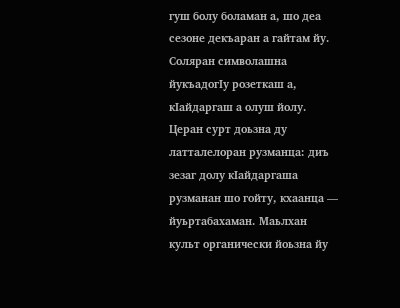гуш болу боламан а, шо деа сезоне декъаран а гайтам йу.
Соляран символашна йукъадогӀу розеткаш а, кӀайдаргаш а олуш йолу. Церан сурт доьзна ду латталелоран рузманца: диъ зезаг долу кӀайдаргаша рузманан шо гойту, кхаанца — йуьртабахаман. Маьлхан культ органически йоьзна йу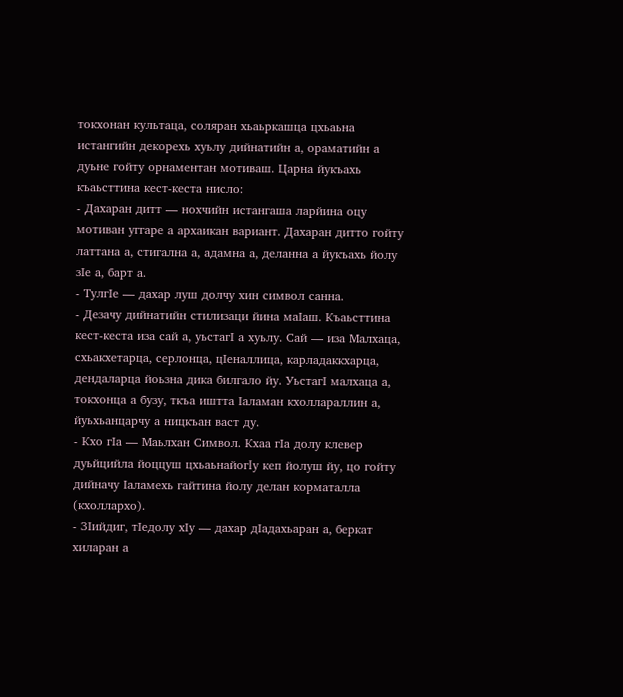токхонан культаца, соляран хьаьркашца цхьаьна истангийн декорехь хуьлу дийнатийн а, ораматийн а дуьне гойту орнаментан мотиваш. Царна йукъахь къаьсттина кест-кеста нисло:
- Дахаран дитт — нохчийн истангаша ларйина оцу мотиван уггаре а архаикан вариант. Дахаран дитто гойту латтана а, стигална а, адамна а, деланна а йукъахь йолу зӀе а, барт а.
- ТулгӀе — дахар луш долчу хин символ санна.
- Дезачу дийнатийн стилизаци йина маӀаш. Къаьсттина кест-кеста иза сай а, уьстагӀ а хуьлу. Сай — иза Малхаца, схьакхетарца, серлонца, цӀеналлица, карладаккхарца, дендаларца йоьзна дика билгало йу. УьстагӀ малхаца а, токхонца а бузу, ткъа иштта Ӏаламан кхоллараллин а, йуьхьанцарчу а ницкъан васт ду.
- Кхо гӀа — Маьлхан Символ. Кхаа гӀа долу клевер дуьйцийла йоццуш цхьаьнайогӏу кеп йолуш йу, цо гойту дийначу Ӏаламехь гайтина йолу делан корматалла (кхоллархо).
- ЗӀийдиг, тӀедолу хӀу — дахар дӀадахьаран а, беркат хиларан а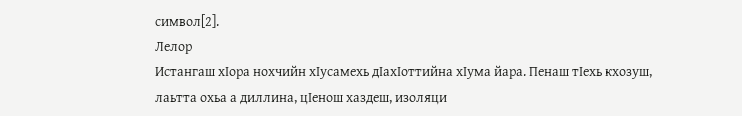символ[2].
Лелор
Истангаш хӀора нохчийн хӀусамехь дӀахӀоттийна хӀума йара. Пенаш тӀехь кхозуш, лаьтта охьа а диллина, цӀенош хаздеш, изоляци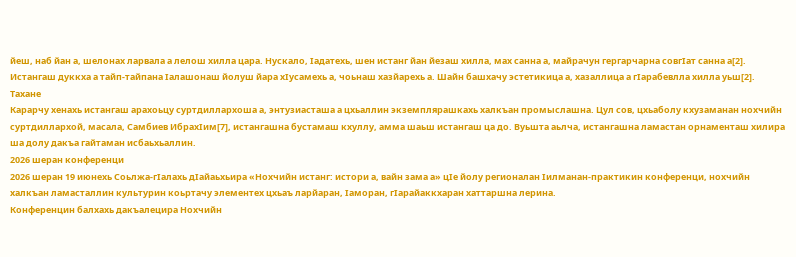йеш, наб йан а, шелонах ларвала а лелош хилла цара. Нускало, Ӏадатехь, шен истанг йан йезаш хилла, мах санна а, майрачун гергарчарна совгӀат санна а[2].
Истангаш дуккха а тайп-тайпана Ӏалашонаш йолуш йара хӀусамехь а, чоьнаш хазйарехь а. Шайн башхачу эстетикица а, хазаллица а гӀарабевлла хилла уьш[2].
Тахане
Карарчу хенахь истангаш арахоьцу суртдиллархоша а, энтузиасташа а цхьаллин экземплярашкахь халкъан промыслашна. Цул сов, цхьаболу кхузаманан нохчийн суртдиллархой, масала, Самбиев ИбрахӀим[7], истангашна бустамаш кхуллу, амма шаьш истангаш ца до. Вуьшта аьлча, истангашна ламастан орнаменташ хилира ша долу дакъа гайтаман исбаьхьаллин.
2026 шеран конференци
2026 шеран 19 июнехь Соьлжа-гӀалахь дӀайаьхьира «Нохчийн истанг: истори а, вайн зама а» цӀе йолу регионалан Ӏилманан-практикин конференци, нохчийн халкъан ламасталлин культурин коьртачу элементех цхьаъ ларйаран, Ӏаморан, гӀарайаккхаран хаттаршна лерина.
Конференцин балхахь дакъалецира Нохчийн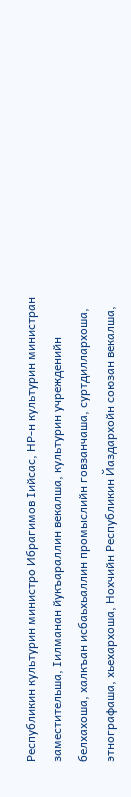Республикин культурин министро Ибрагимов Ӏийсас, НР-н культурин министран заместительша, Ӏилманан йукъараллин векалша, культурин учрежденийн белхахоша, халкъан исбаьхьаллин промыслийн говзанчаша, суртдиллархоша, этнографаша, хьехархоша, Нохчийн Республикин Йаздархойн союзан векалша,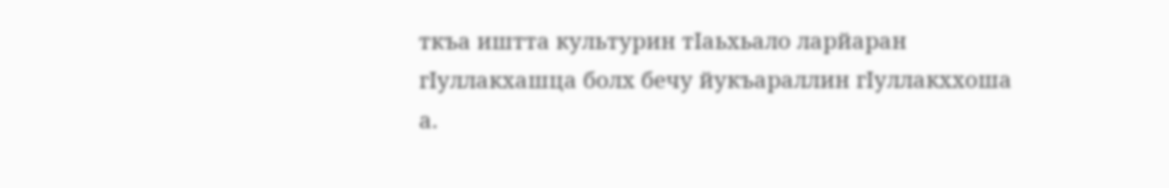ткъа иштта культурин тӀаьхьало ларйаран гӀуллакхашца болх бечу йукъараллин гӀуллакххоша а.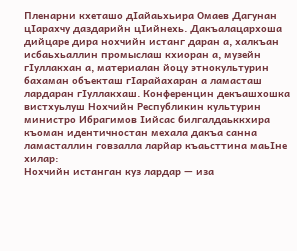Пленарни кхеташо дӀайаьхьира Омаев Дагунан цӀарахчу даздарийн цӀийнехь. Дакъалацархоша дийцаре дира нохчийн истанг даран а, халкъан исбаьхьаллин промыслаш кхиоран а, музейн гӀуллакхан а, материалан йоцу этнокультурин бахаман объекташ гӀарайахаран а ламасташ лардаран гӀуллакхаш. Конференцин декъашхошка вистхуьлуш Нохчийн Республикин культурин министро Ибрагимов Ӏийсас билгалдаьккхира къоман идентичностан мехала дакъа санна ламасталлин говзалла ларйар къаьсттина маьӀне хилар:
Нохчийн истанган куз лардар — иза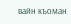вайн къоман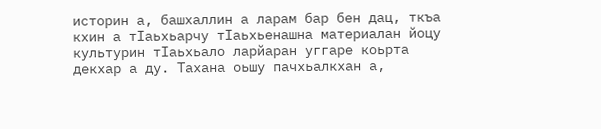историн а, башхаллин а ларам бар бен дац, ткъа кхин а тӀаьхьарчу тӀаьхьенашна материалан йоцу культурин тӀаьхьало ларйаран уггаре коьрта декхар а ду. Тахана оьшу пачхьалкхан а,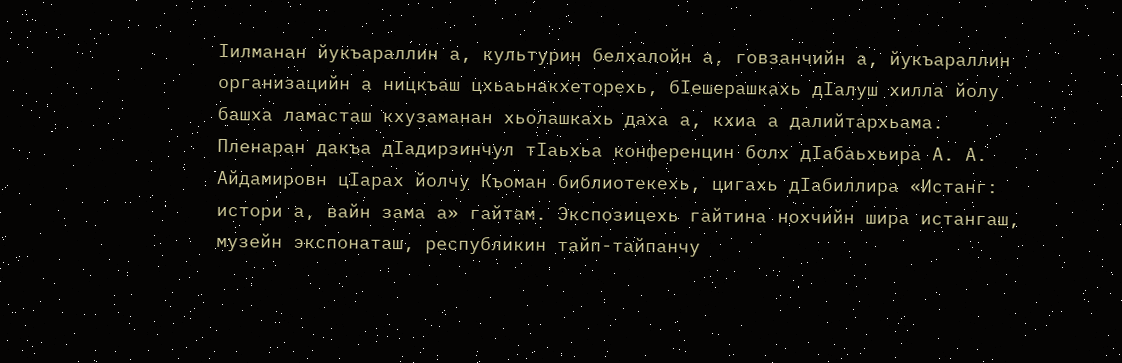Ӏилманан йукъараллин а, культурин белхалойн а, говзанчийн а, йукъараллин организацийн а ницкъаш цхьаьнакхеторехь, бӀешерашкахь дӀалуш хилла йолу башха ламасташ кхузаманан хьолашкахь даха а, кхиа а далийтархьама.
Пленаран дакъа дӀадирзинчул тӀаьхьа конференцин болх дӀабаьхьира А. А. Айдамировн цӀарах йолчу Къоман библиотекехь, цигахь дӀабиллира «Истанг: истори а, вайн зама а» гайтам. Экспозицехь гайтина нохчийн шира истангаш, музейн экспонаташ, республикин тайп-тайпанчу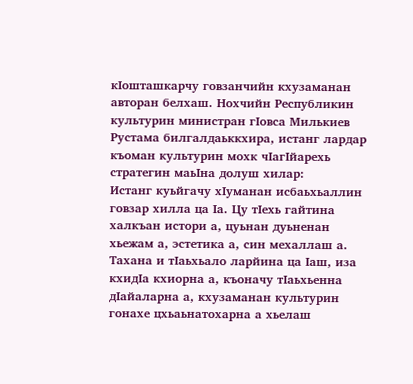кӀошташкарчу говзанчийн кхузаманан авторан белхаш. Нохчийн Республикин культурин министран гӀовса Милькиев Рустама билгалдаьккхира, истанг лардар къоман культурин мохк чӀагӀйарехь стратегин маьӀна долуш хилар:
Истанг куьйгачу хӀуманан исбаьхьаллин говзар хилла ца Ӏа. Цу тӀехь гайтина халкъан истори а, цуьнан дуьненан хьежам а, эстетика а, син мехаллаш а. Тахана и тӀаьхьало ларйина ца Ӏаш, иза кхидӀа кхиорна а, къоначу тӀаьхьенна дӀайаларна а, кхузаманан культурин гонахе цхьаьнатохарна а хьелаш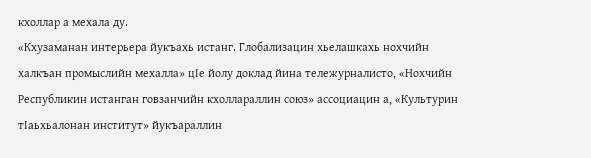кхоллар а мехала ду.
«Кхузаманан интерьера йукъахь истанг. Глобализацин хьелашкахь нохчийн халкъан промыслийн мехалла» цӀе йолу доклад йина тележурналисто, «Нохчийн Республикин истанган говзанчийн кхоллараллин союз» ассоциацин а, «Культурин тӀаьхьалонан институт» йукъараллин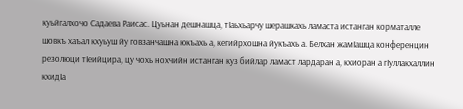куьйгалхочо Садаева Раисас. Цуьнан дешнашца, тӀаьхьарчу шерашкахь ламаста истанган корматалле шовкъ хаъал кхуьуш йу говзанчашна юкъахь а, кегийрхошна йукъахь а. Белхан жамӀашца конференцин резолюци тӀеийцира, цу чохь нохчийн истанган куз бийлар ламаст лардаран а, кхиоран а гӀуллакхаллин кхидӀа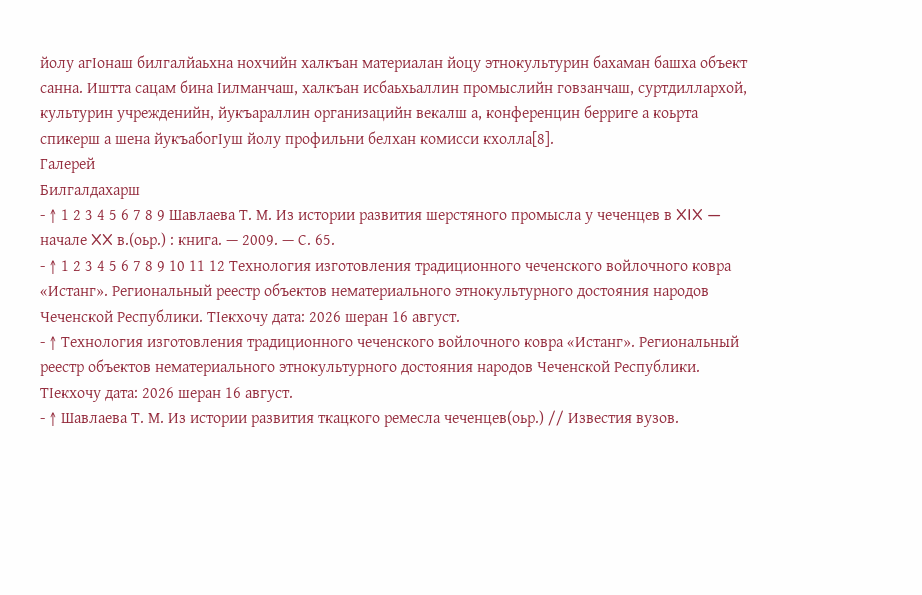йолу агӀонаш билгалйаьхна нохчийн халкъан материалан йоцу этнокультурин бахаман башха объект санна. Иштта сацам бина Ӏилманчаш, халкъан исбаьхьаллин промыслийн говзанчаш, суртдиллархой, культурин учрежденийн, йукъараллин организацийн векалш а, конференцин берриге а коьрта спикерш а шена йукъабогӀуш йолу профильни белхан комисси кхолла[8].
Галерей
Билгалдахарш
- ↑ 1 2 3 4 5 6 7 8 9 Шавлаева Т. М. Из истории развития шерстяного промысла у чеченцев в XIX — начале XX в.(оьр.) : книга. — 2009. — С. 65.
- ↑ 1 2 3 4 5 6 7 8 9 10 11 12 Технология изготовления традиционного чеченского войлочного ковра «Истанг». Региональный реестр объектов нематериального этнокультурного достояния народов Чеченской Республики. ТӀекхочу дата: 2026 шеран 16 август.
- ↑ Технология изготовления традиционного чеченского войлочного ковра «Истанг». Региональный реестр объектов нематериального этнокультурного достояния народов Чеченской Республики. ТӀекхочу дата: 2026 шеран 16 август.
- ↑ Шавлаева Т. М. Из истории развития ткацкого ремесла чеченцев(оьр.) // Известия вузов.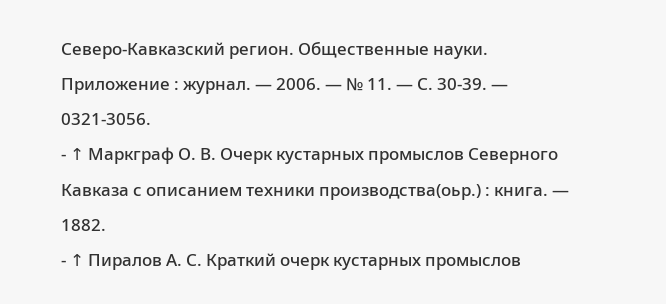Северо-Кавказский регион. Общественные науки. Приложение : журнал. — 2006. — № 11. — С. 30-39. — 0321-3056.
- ↑ Маркграф О. В. Очерк кустарных промыслов Северного Кавказа с описанием техники производства(оьр.) : книга. — 1882.
- ↑ Пиралов А. С. Краткий очерк кустарных промыслов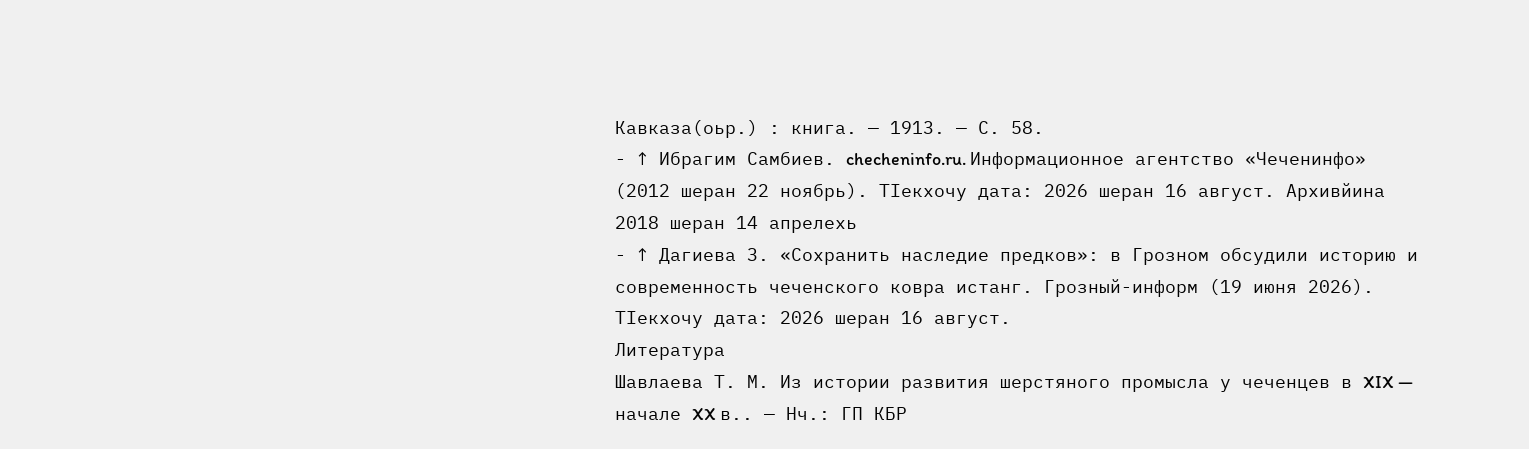Кавказа(оьр.) : книга. — 1913. — С. 58.
- ↑ Ибрагим Самбиев. checheninfo.ru. Информационное агентство «Чеченинфо» (2012 шеран 22 ноябрь). ТӀекхочу дата: 2026 шеран 16 август. Архивйина 2018 шеран 14 апрелехь
- ↑ Дагиева З. «Сохранить наследие предков»: в Грозном обсудили историю и современность чеченского ковра истанг. Грозный-информ (19 июня 2026). ТӀекхочу дата: 2026 шеран 16 август.
Литература
Шавлаева Т. М. Из истории развития шерстяного промысла у чеченцев в XIX — начале XX в.. — Нч.: ГП КБР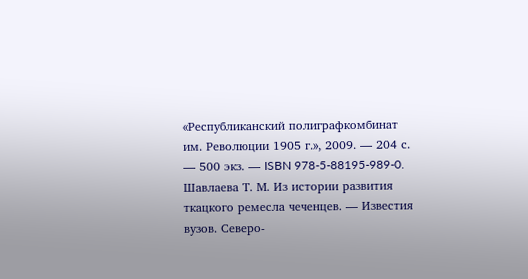«Республиканский полиграфкомбинат им. Революции 1905 г.», 2009. — 204 с. — 500 экз. — ISBN 978-5-88195-989-0. Шавлаева Т. М. Из истории развития ткацкого ремесла чеченцев. — Известия вузов. Северо-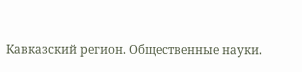Кавказский регион. Общественные науки.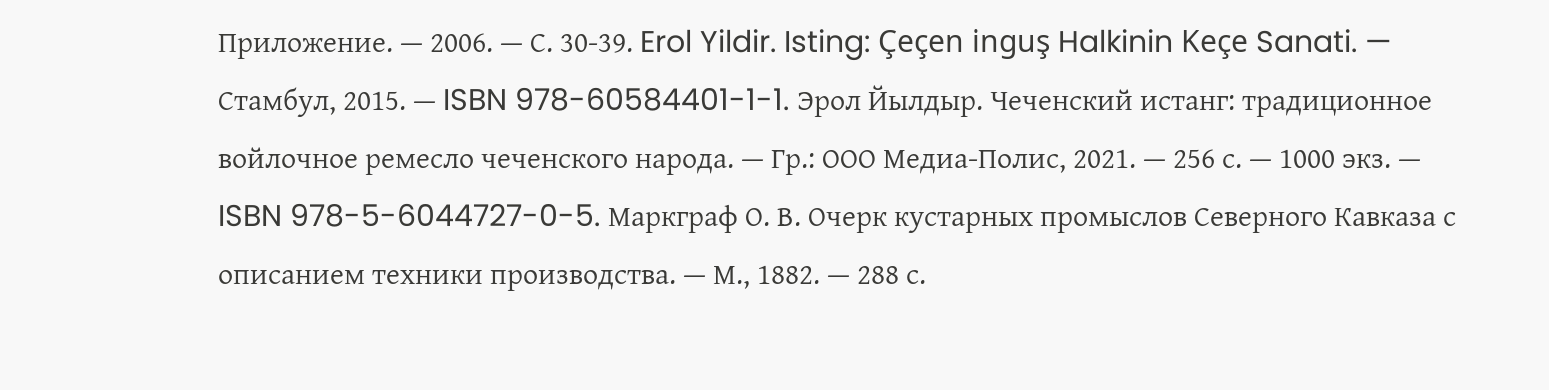Приложение. — 2006. — С. 30-39. Erol Yildir. Isting: Çeçen inguş Halkinin Keçe Sanati. — Стамбул, 2015. — ISBN 978-60584401-1-1. Эрол Йылдыр. Чеченский истанг: традиционное войлочное ремесло чеченского народа. — Гр.: ООО Медиа-Полис, 2021. — 256 с. — 1000 экз. — ISBN 978-5-6044727-0-5. Маркграф О. В. Очерк кустарных промыслов Северного Кавказа с описанием техники производства. — М., 1882. — 288 с.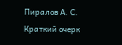Пиралов А. С. Краткий очерк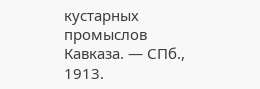кустарных промыслов Кавказа. — СПб., 1913.